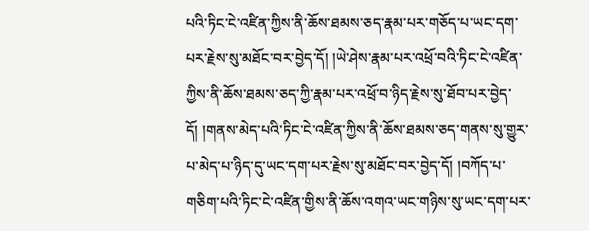པའི་ཏིང་ངེ་འཛིན་ཀྱིས་ནི་ཆོས་ཐམས་ཅད་རྣམ་པར་གཅོད་པ་ཡང་དག་པར་རྗེས་སུ་མཐོང་བར་བྱེད་དོ། །ཡེ་ཤེས་རྣམ་པར་འཕྲོ་བའི་ཏིང་ངེ་འཛིན་ཀྱིས་ནི་ཆོས་ཐམས་ཅད་ཀྱི་རྣམ་པར་འཕྲོ་བ་ཉིད་རྗེས་སུ་ཐོབ་པར་བྱེད་དོ། །གནས་མེད་པའི་ཏིང་ངེ་འཛིན་ཀྱིས་ནི་ཆོས་ཐམས་ཅད་གནས་སུ་གྱུར་པ་མེད་པ་ཉིད་དུ་ཡང་དག་པར་རྗེས་སུ་མཐོང་བར་བྱེད་དོ། །བཀོད་པ་གཅིག་པའི་ཏིང་ངེ་འཛིན་གྱིས་ནི་ཆོས་འགའ་ཡང་གཉིས་སུ་ཡང་དག་པར་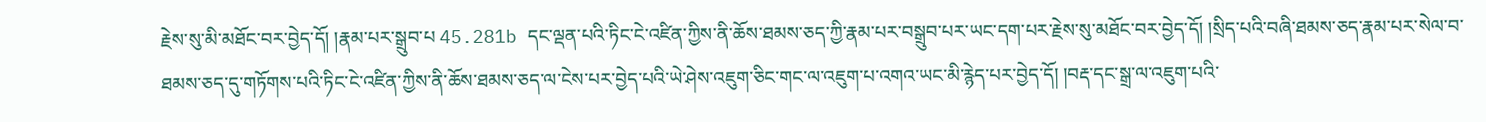རྗེས་སུ་མི་མཐོང་བར་བྱེད་དོ། །རྣམ་པར་སྒྲུབ་པ 45.281b དང་ལྡན་པའི་ཏིང་ངེ་འཛིན་ཀྱིས་ནི་ཆོས་ཐམས་ཅད་ཀྱི་རྣམ་པར་བསྒྲུབ་པར་ཡང་དག་པར་རྗེས་སུ་མཐོང་བར་བྱེད་དོ། །སྲིད་པའི་བཞི་ཐམས་ཅད་རྣམ་པར་སེལ་བ་ཐམས་ཅད་དུ་གཏོགས་པའི་ཏིང་ངེ་འཛིན་ཀྱིས་ནི་ཆོས་ཐམས་ཅད་ལ་ངེས་པར་བྱེད་པའི་ཡེ་ཤེས་འཇུག་ཅིང་གང་ལ་འཇུག་པ་འགའ་ཡང་མི་རྙེད་པར་བྱེད་དོ། །བརྡ་དང་སྒྲ་ལ་འཇུག་པའི་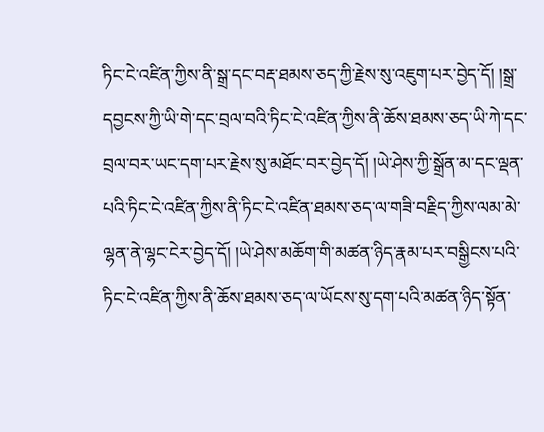ཏིང་ངེ་འཛིན་ཀྱིས་ནི་སྒྲ་དང་བརྡ་ཐམས་ཅད་ཀྱི་རྗེས་སུ་འཇུག་པར་བྱེད་དོ། །སྒྲ་དབྱངས་ཀྱི་ཡི་གེ་དང་བྲལ་བའི་ཏིང་ངེ་འཛིན་ཀྱིས་ནི་ཆོས་ཐམས་ཅད་ཡི་ཀེ་དང་བྲལ་བར་ཡང་དག་པར་རྗེས་སུ་མཐོང་བར་བྱེད་དོ། །ཡེ་ཤེས་ཀྱི་སྒྲོན་མ་དང་ལྡན་པའི་ཏིང་ངེ་འཛིན་ཀྱིས་ནི་ཏིང་ངེ་འཛིན་ཐམས་ཅད་ལ་གཟི་བརྗིད་ཀྱིས་ལམ་མེ་ལྷན་ནེ་ལྷང་ངེར་བྱེད་དོ། །ཡེ་ཤེས་མཆོག་གི་མཚན་ཉིད་རྣམ་པར་བསྒྱིངས་པའི་ཏིང་ངེ་འཛིན་ཀྱིས་ནི་ཆོས་ཐམས་ཅད་ལ་ཡོངས་སུ་དག་པའི་མཚན་ཉིད་སྟོན་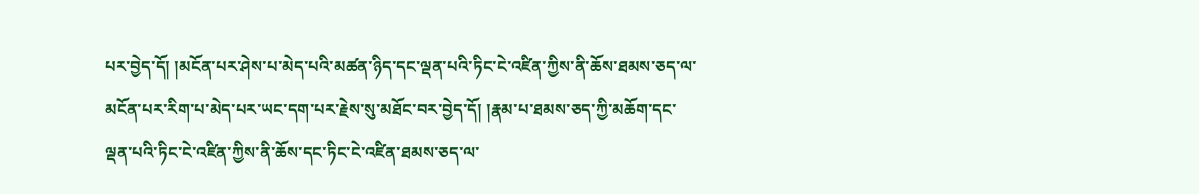པར་བྱེད་དོ། །མངོན་པར་ཤེས་པ་མེད་པའི་མཚན་ཉིད་དང་ལྡན་པའི་ཏིང་ངེ་འཛིན་ཀྱིས་ནི་ཆོས་ཐམས་ཅད་ལ་མངོན་པར་རིག་པ་མེད་པར་ཡང་དག་པར་རྗེས་སུ་མཐོང་བར་བྱེད་དོ། །རྣམ་པ་ཐམས་ཅད་ཀྱི་མཆོག་དང་ལྡན་པའི་ཏིང་ངེ་འཛིན་ཀྱིས་ནི་ཆོས་དང་ཏིང་ངེ་འཛིན་ཐམས་ཅད་ལ་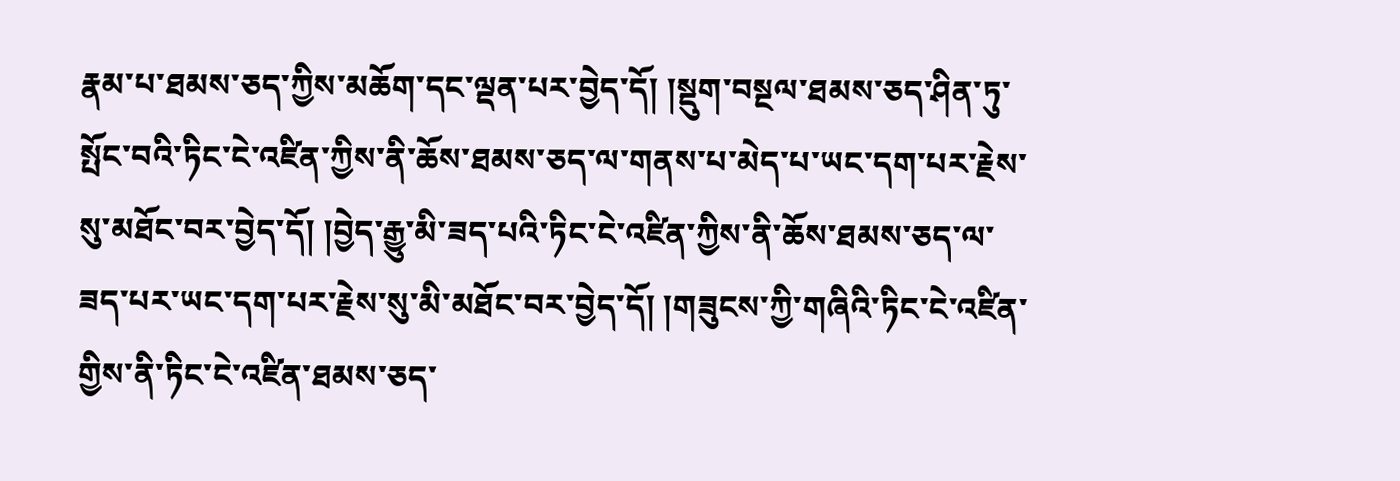རྣམ་པ་ཐམས་ཅད་ཀྱིས་མཆོག་དང་ལྡན་པར་བྱེད་དོ། །སྡུག་བསྔལ་ཐམས་ཅད་ཤིན་ཏུ་སྤོང་བའི་ཏིང་ངེ་འཛིན་ཀྱིས་ནི་ཆོས་ཐམས་ཅད་ལ་གནས་པ་མེད་པ་ཡང་དག་པར་རྗེས་སུ་མཐོང་བར་བྱེད་དོ། །བྱེད་རྒྱུ་མི་ཟད་པའི་ཏིང་ངེ་འཛིན་ཀྱིས་ནི་ཆོས་ཐམས་ཅད་ལ་ཟད་པར་ཡང་དག་པར་རྗེས་སུ་མི་མཐོང་བར་བྱེད་དོ། །གཟུངས་ཀྱི་གཞིའི་ཏིང་ངེ་འཛིན་གྱིས་ནི་ཏིང་ངེ་འཛིན་ཐམས་ཅད་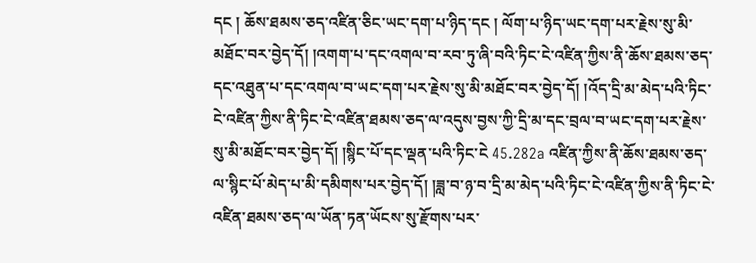དང ། ཆོས་ཐམས་ཅད་འཛིན་ཅིང་ཡང་དག་པ་ཉིད་དང ། ལོག་པ་ཉིད་ཡང་དག་པར་རྗེས་སུ་མི་མཐོང་བར་བྱེད་དོ། །འགག་པ་དང་འགལ་བ་རབ་ཏུ་ཞི་བའི་ཏིང་ངེ་འཛིན་ཀྱིས་ནི་ཆོས་ཐམས་ཅད་དང་འཐུན་པ་དང་འགལ་བ་ཡང་དག་པར་རྗེས་སུ་མི་མཐོང་བར་བྱེད་དོ། །འོད་དྲི་མ་མེད་པའི་ཏིང་ངེ་འཛིན་ཀྱིས་ནི་ཏིང་ངེ་འཛིན་ཐམས་ཅད་ལ་འདུས་བྱས་ཀྱི་དྲི་མ་དང་བྲལ་བ་ཡང་དག་པར་རྗེས་སུ་མི་མཐོང་བར་བྱེད་དོ། །སྙིང་པོ་དང་ལྡན་པའི་ཏིང་ངེ 45.282a འཛིན་ཀྱིས་ནི་ཆོས་ཐམས་ཅད་ལ་སྙིང་པོ་མེད་པ་མི་དམིགས་པར་བྱེད་དོ། །ཟླ་བ་ཉ་བ་དྲི་མ་མེད་པའི་ཏིང་ངེ་འཛིན་ཀྱིས་ནི་ཏིང་ངེ་འཛིན་ཐམས་ཅད་ལ་ཡོན་ཏན་ཡོངས་སུ་རྫོགས་པར་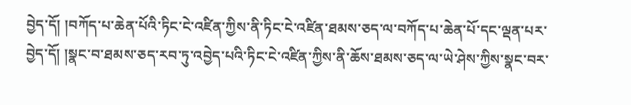བྱེད་དོ། །བཀོད་པ་ཆེན་པོའི་ཏིང་ངེ་འཛིན་ཀྱིས་ནི་ཏིང་ངེ་འཛིན་ཐམས་ཅད་ལ་བཀོད་པ་ཆེན་པོ་དང་ལྡན་པར་བྱེད་དོ། །སྣང་བ་ཐམས་ཅད་རབ་ཏུ་འབྱེད་པའི་ཏིང་ངེ་འཛིན་ཀྱིས་ནི་ཆོས་ཐམས་ཅད་ལ་ཡེ་ཤེས་ཀྱིས་སྣང་བར་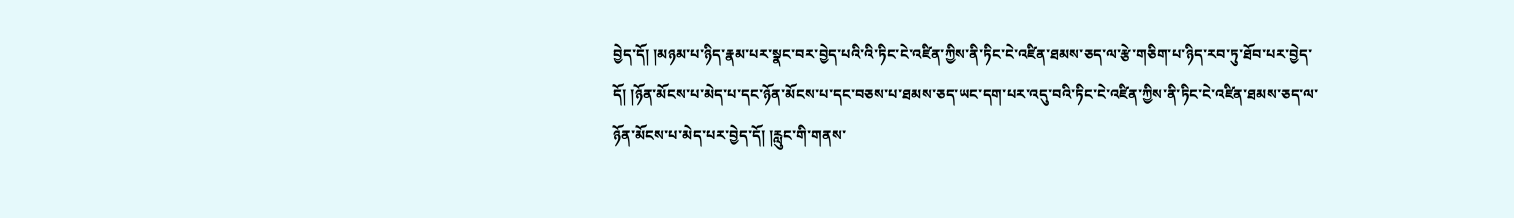བྱེད་དོ། །མཉམ་པ་ཉིད་རྣམ་པར་སྣང་བར་བྱེད་པའི་འི་ཏིང་ངེ་འཛིན་ཀྱིས་ནི་ཏིང་ངེ་འཛིན་ཐམས་ཅད་ལ་རྩེ་གཅིག་པ་ཉིད་རབ་ཏུ་ཐོབ་པར་བྱེད་དོ། །ཉོན་མོངས་པ་མེད་པ་དང་ཉོན་མོངས་པ་དང་བཅས་པ་ཐམས་ཅད་ཡང་དག་པར་འདུ་བའི་ཏིང་ངེ་འཛིན་ཀྱིས་ནི་ཏིང་ངེ་འཛིན་ཐམས་ཅད་ལ་ཉོན་མོངས་པ་མེད་པར་བྱེད་དོ། །རླུང་གི་གནས་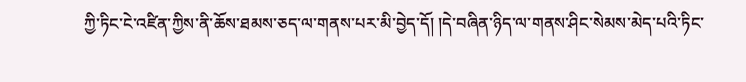ཀྱི་ཏིང་ངེ་འཛིན་ཀྱིས་ནི་ཆོས་ཐམས་ཅད་ལ་གནས་པར་མི་བྱེད་དོ། །དེ་བཞིན་ཉིད་ལ་གནས་ཤིང་སེམས་མེད་པའི་ཏིང་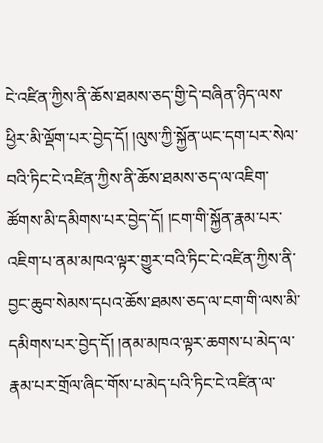ངེ་འཛིན་ཀྱིས་ནི་ཆོས་ཐམས་ཅད་གྱི་དེ་བཞིན་ཉིད་ལས་ཕྱིར་མི་ལྡོག་པར་བྱེད་དོ། །ལུས་ཀྱི་སྐྱོན་ཡང་དག་པར་སེལ་བའི་ཏིང་ངེ་འཛིན་ཀྱིས་ནི་ཆོས་ཐམས་ཅད་ལ་འཇིག་ཚོགས་མི་དམིགས་པར་བྱེད་དོ། །ངག་གི་སྐྱོན་རྣམ་པར་འཇིག་པ་ནམ་མཁའ་ལྟར་གྱུར་བའི་ཏིང་ངེ་འཛིན་ཀྱིས་ནི་བྱང་ཆུབ་སེམས་དཔའ་ཆོས་ཐམས་ཅད་ལ་ངག་གི་ལས་མི་དམིགས་པར་བྱེད་དོ། །ནམ་མཁའ་ལྟར་ཆགས་པ་མེད་ལ་རྣམ་པར་གྲོལ་ཞིང་གོས་པ་མེད་པའི་ཏིང་ངེ་འཛིན་ལ་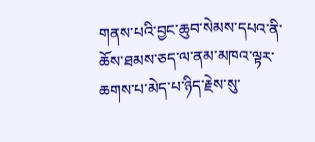གནས་པའི་བྱང་ཆུབ་སེམས་དཔའ་ནི་ཆོས་ཐམས་ཅད་ལ་ནམ་མཁའ་ལྟར་ཆགས་པ་མེད་པ་ཉིད་རྗེས་སུ་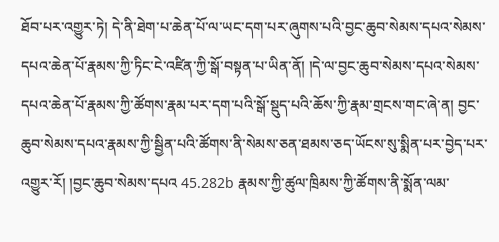ཐོབ་པར་འགྱུར་ཏེ། དེ་ནི་ཐེག་པ་ཆེན་པོ་ལ་ཡང་དག་པར་ཞུགས་པའི་བྱང་ཆུབ་སེམས་དཔའ་སེམས་དཔའ་ཆེན་པོ་རྣམས་ཀྱི་ཏིང་ངེ་འཛིན་ཀྱི་སྒོ་བསྟན་པ་ཡིན་ནོ། །དེ་ལ་བྱང་ཆུབ་སེམས་དཔའ་སེམས་དཔའ་ཆེན་པོ་རྣམས་ཀྱི་ཚོགས་རྣམ་པར་དག་པའི་སྒོ་སྡུད་པའི་ཆོས་ཀྱི་རྣམ་གྲངས་གང་ཞེ་ན། བྱང་ཆུབ་སེམས་དཔའ་རྣམས་ཀྱི་སྦྱིན་པའི་ཚོགས་ནི་སེམས་ཅན་ཐམས་ཅད་ཡོངས་སུ་སྨིན་པར་བྱེད་པར་འགྱུར་རོ། །བྱང་ཆུབ་སེམས་དཔའ 45.282b རྣམས་ཀྱི་ཚུལ་ཁྲིམས་ཀྱི་ཚོགས་ནི་སྨོན་ལམ་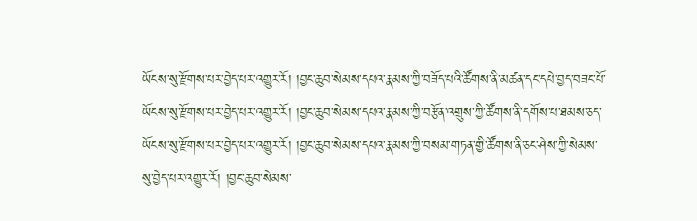ཡོངས་སུ་རྫོགས་པར་བྱེད་པར་འགྱུར་རོ། །བྱང་ཆུབ་སེམས་དཔའ་རྣམས་ཀྱི་བཟོད་པའི་ཚོགས་ནི་མཚན་དང་དཔེ་བྱད་བཟང་པོ་ཡོངས་སུ་རྫོགས་པར་བྱེད་པར་འགྱུར་རོ། །བྱང་ཆུབ་སེམས་དཔའ་རྣམས་ཀྱི་བརྩོན་འགྲུས་ཀྱི་ཚོགས་ནི་དགོས་པ་ཐམས་ཅད་ཡོངས་སུ་རྫོགས་པར་བྱེད་པར་འགྱུར་རོ། །བྱང་ཆུབ་སེམས་དཔའ་རྣམས་ཀྱི་བསམ་གཏན་གྱི་ཚོགས་ནི་ཅང་ཤེས་ཀྱི་སེམས་སུ་བྱེད་པར་འགྱུར་རོ། །བྱང་ཆུབ་སེམས་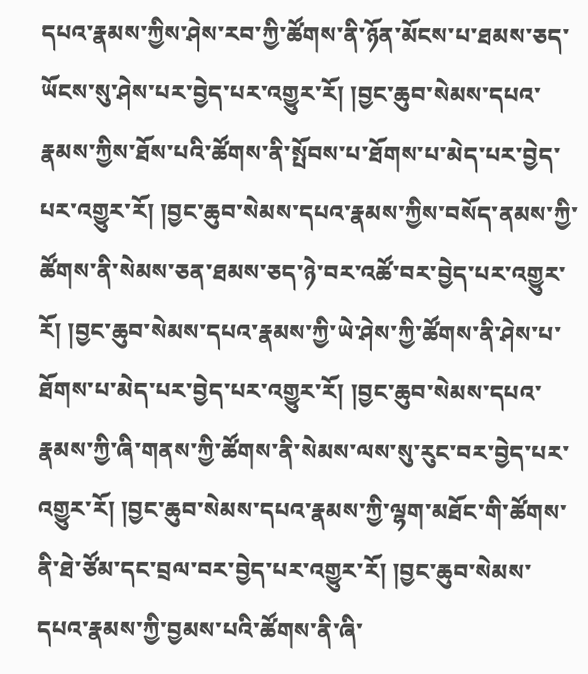དཔའ་རྣམས་ཀྱིས་ཤེས་རབ་ཀྱི་ཚོགས་ནི་ཉོན་མོངས་པ་ཐམས་ཅད་ཡོངས་སུ་ཤེས་པར་བྱེད་པར་འགྱུར་རོ། །བྱང་ཆུབ་སེམས་དཔའ་རྣམས་ཀྱིས་ཐོས་པའི་ཚོགས་ནི་སྤོབས་པ་ཐོགས་པ་མེད་པར་བྱེད་པར་འགྱུར་རོ། །བྱང་ཆུབ་སེམས་དཔའ་རྣམས་ཀྱིས་བསོད་ནམས་ཀྱི་ཚོགས་ནི་སེམས་ཅན་ཐམས་ཅད་ཉེ་བར་འཚོ་བར་བྱེད་པར་འགྱུར་རོ། །བྱང་ཆུབ་སེམས་དཔའ་རྣམས་ཀྱི་ཡེ་ཤེས་ཀྱི་ཚོགས་ནི་ཤེས་པ་ཐོགས་པ་མེད་པར་བྱེད་པར་འགྱུར་རོ། །བྱང་ཆུབ་སེམས་དཔའ་རྣམས་ཀྱི་ཞི་གནས་ཀྱི་ཚོགས་ནི་སེམས་ལས་སུ་རུང་བར་བྱེད་པར་འགྱུར་རོ། །བྱང་ཆུབ་སེམས་དཔའ་རྣམས་ཀྱི་ལྷག་མཐོང་གི་ཚོགས་ནི་ཐེ་ཙོམ་དང་བྲལ་བར་བྱེད་པར་འགྱུར་རོ། །བྱང་ཆུབ་སེམས་དཔའ་རྣམས་ཀྱི་བྱམས་པའི་ཚོགས་ནི་ཞི་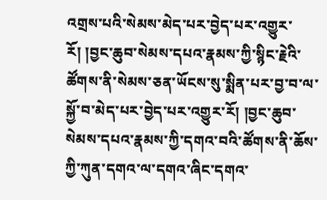འགྲས་པའི་སེམས་མེད་པར་བྱེད་པར་འགྱུར་རོ། །བྱང་ཆུབ་སེམས་དཔའ་རྣམས་ཀྱི་སྙིང་རྗེའི་ཚོགས་ནི་སེམས་ཅན་ཡོངས་སུ་སྨིན་པར་བྱ་བ་ལ་སྐྱོ་བ་མེད་པར་བྱེད་པར་འགྱུར་རོ། །བྱང་ཆུབ་སེམས་དཔའ་རྣམས་ཀྱི་དགའ་བའི་ཚོགས་ནི་ཆོས་ཀྱི་ཀུན་དགའ་ལ་དགའ་ཞིང་དགའ་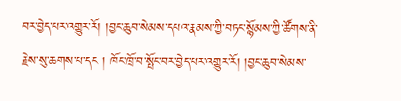བར་བྱེད་པར་འགྱུར་རོ། །བྱང་ཆུབ་སེམས་དཔའ་རྣམས་ཀྱི་བཏང་སྙོམས་ཀྱི་ཚོགས་ནི་རྗེས་སུ་ཆགས་པ་དང ། ཁོང་ཁྲོ་བ་སྤོང་བར་བྱེད་པར་འགྱུར་རོ། །བྱང་ཆུབ་སེམས་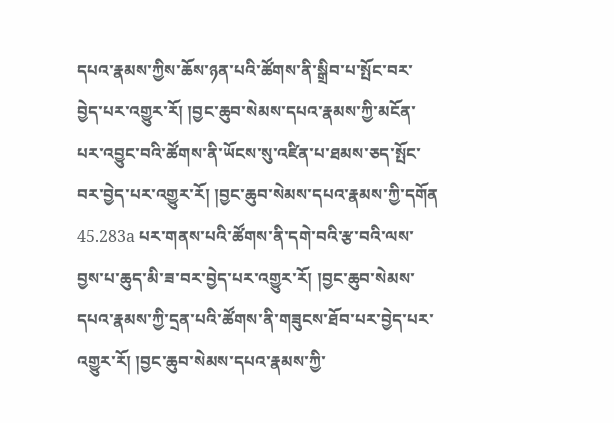དཔའ་རྣམས་ཀྱིས་ཆོས་ཉན་པའི་ཚོགས་ནི་སྒྲིབ་པ་སྤོང་བར་བྱེད་པར་འགྱུར་རོ། །བྱང་ཆུབ་སེམས་དཔའ་རྣམས་ཀྱི་མངོན་པར་འབྱུང་བའི་ཚོགས་ནི་ཡོངས་སུ་འཛིན་པ་ཐམས་ཅད་སྤོང་བར་བྱེད་པར་འགྱུར་རོ། །བྱང་ཆུབ་སེམས་དཔའ་རྣམས་ཀྱི་དགོན 45.283a པར་གནས་པའི་ཚོགས་ནི་དགེ་བའི་རྩ་བའི་ལས་བྱས་པ་ཆུད་མི་ཟ་བར་བྱེད་པར་འགྱུར་རོ། །བྱང་ཆུབ་སེམས་དཔའ་རྣམས་ཀྱི་དྲན་པའི་ཚོགས་ནི་གཟུངས་ཐོབ་པར་བྱེད་པར་འགྱུར་རོ། །བྱང་ཆུབ་སེམས་དཔའ་རྣམས་ཀྱི་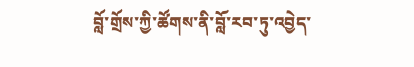བློ་གྲོས་ཀྱི་ཚོགས་ནི་བློ་རབ་ཏུ་འབྱེད་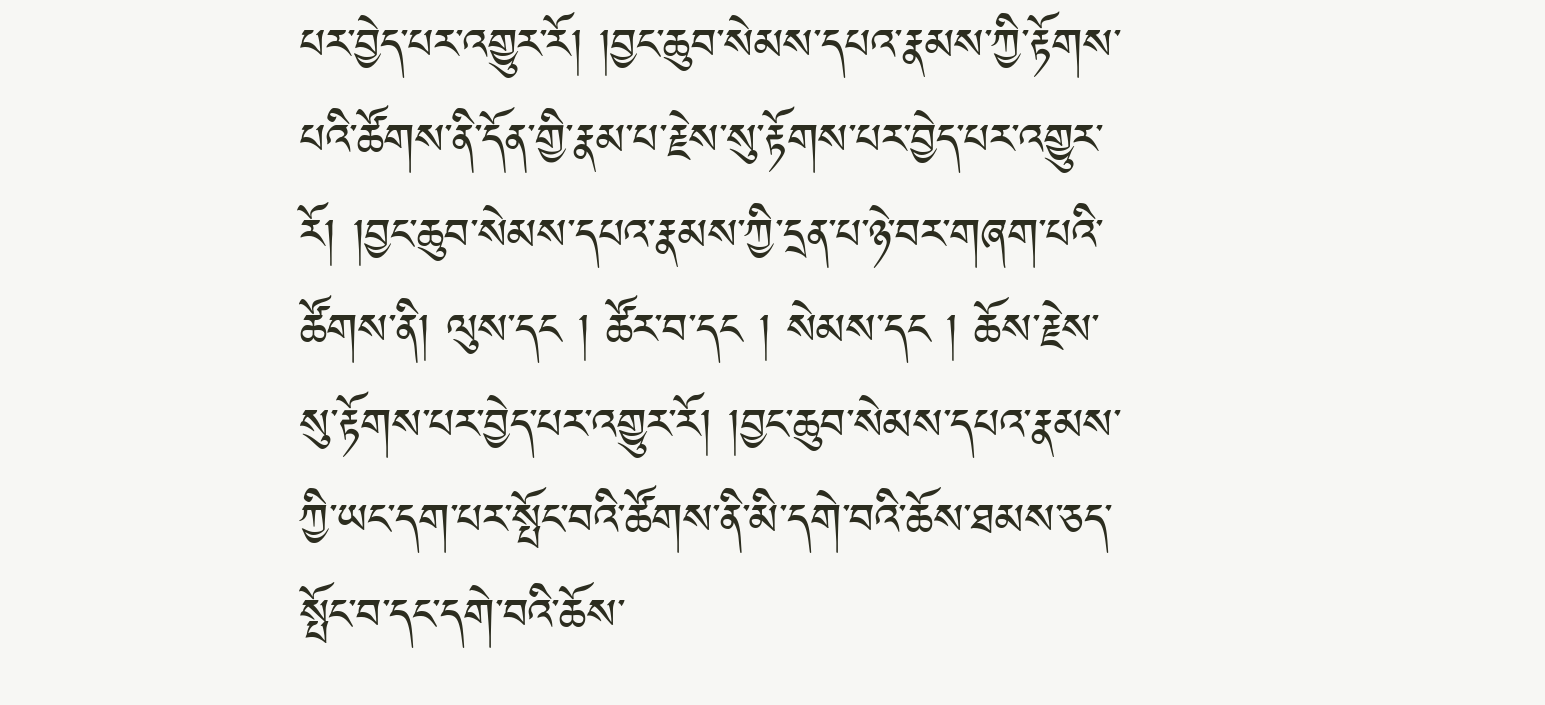པར་བྱེད་པར་འགྱུར་རོ། །བྱང་ཆུབ་སེམས་དཔའ་རྣམས་ཀྱི་རྟོགས་པའི་ཚོགས་ནི་དོན་གྱི་རྣམ་པ་རྗེས་སུ་རྟོགས་པར་བྱེད་པར་འགྱུར་རོ། །བྱང་ཆུབ་སེམས་དཔའ་རྣམས་ཀྱི་དྲན་པ་ཉེ་བར་གཞག་པའི་ཚོགས་ནི། ལུས་དང ། ཚོར་བ་དང ། སེམས་དང ། ཆོས་རྗེས་སུ་རྟོགས་པར་བྱེད་པར་འགྱུར་རོ། །བྱང་ཆུབ་སེམས་དཔའ་རྣམས་ཀྱི་ཡང་དག་པར་སྤོང་བའི་ཚོགས་ནི་མི་དགེ་བའི་ཆོས་ཐམས་ཅད་སྤོང་བ་དང་དགེ་བའི་ཆོས་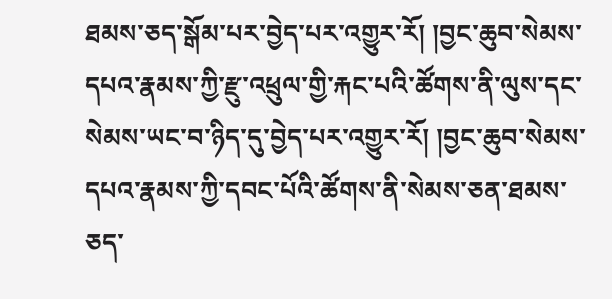ཐམས་ཅད་སྒོམ་པར་བྱེད་པར་འགྱུར་རོ། །བྱང་ཆུབ་སེམས་དཔའ་རྣམས་ཀྱི་རྫུ་འཕྲུལ་གྱི་རྐང་པའི་ཚོགས་ནི་ལུས་དང་སེམས་ཡང་བ་ཉིད་དུ་བྱེད་པར་འགྱུར་རོ། །བྱང་ཆུབ་སེམས་དཔའ་རྣམས་ཀྱི་དབང་པོའི་ཚོགས་ནི་སེམས་ཅན་ཐམས་ཅད་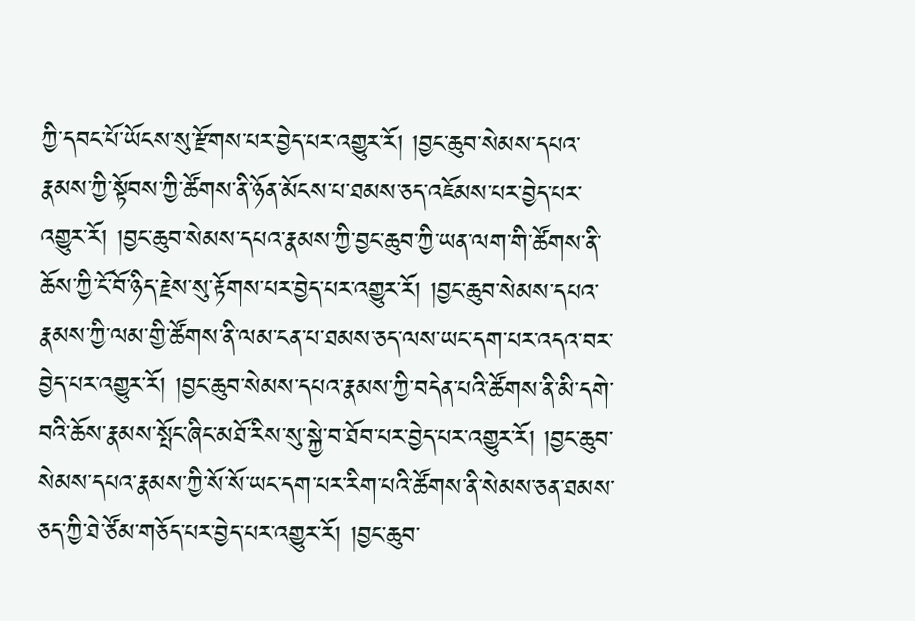ཀྱི་དབང་པོ་ཡོངས་སུ་རྫོགས་པར་བྱེད་པར་འགྱུར་རོ། །བྱང་ཆུབ་སེམས་དཔའ་རྣམས་ཀྱི་སྟོབས་ཀྱི་ཚོགས་ནི་ཉོན་མོངས་པ་ཐམས་ཅད་འཇོམས་པར་བྱེད་པར་འགྱུར་རོ། །བྱང་ཆུབ་སེམས་དཔའ་རྣམས་ཀྱི་བྱང་ཆུབ་ཀྱི་ཡན་ལག་གི་ཚོགས་ནི་ཆོས་ཀྱི་ངོ་བོ་ཉིད་རྗེས་སུ་རྟོགས་པར་བྱེད་པར་འགྱུར་རོ། །བྱང་ཆུབ་སེམས་དཔའ་རྣམས་ཀྱི་ལམ་གྱི་ཚོགས་ནི་ལམ་ངན་པ་ཐམས་ཅད་ལས་ཡང་དག་པར་འདའ་བར་བྱེད་པར་འགྱུར་རོ། །བྱང་ཆུབ་སེམས་དཔའ་རྣམས་ཀྱི་བདེན་པའི་ཚོགས་ནི་མི་དགེ་བའི་ཆོས་རྣམས་སྤོང་ཞིང་མཐོ་རིས་སུ་སྐྱེ་བ་ཐོབ་པར་བྱེད་པར་འགྱུར་རོ། །བྱང་ཆུབ་སེམས་དཔའ་རྣམས་ཀྱི་སོ་སོ་ཡང་དག་པར་རིག་པའི་ཚོགས་ནི་སེམས་ཅན་ཐམས་ཅད་ཀྱི་ཐེ་ཙོམ་གཅོད་པར་བྱེད་པར་འགྱུར་རོ། །བྱང་ཆུབ་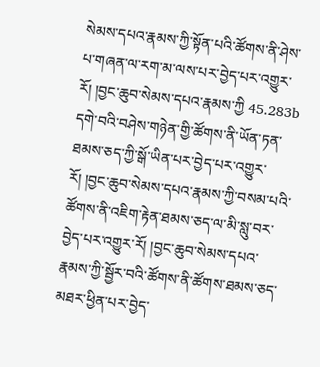སེམས་དཔའ་རྣམས་ཀྱི་སྟོན་པའི་ཚོགས་ནི་ཤེས་པ་གཞན་ལ་རག་མ་ལས་པར་བྱེད་པར་འགྱུར་རོ། །བྱང་ཆུབ་སེམས་དཔའ་རྣམས་ཀྱི 45.283b དགེ་བའི་བཤེས་གཉེན་གྱི་ཚོགས་ནི་ཡོན་ཏན་ཐམས་ཅད་ཀྱི་སྒོ་ཡིན་པར་བྱེད་པར་འགྱུར་རོ། །བྱང་ཆུབ་སེམས་དཔའ་རྣམས་ཀྱི་བསམ་པའི་ཚོགས་ནི་འཇིག་རྟེན་ཐམས་ཅད་ལ་མི་སླུ་བར་བྱེད་པར་འགྱུར་རོ། །བྱང་ཆུབ་སེམས་དཔའ་རྣམས་ཀྱི་སྦྱོར་བའི་ཚོགས་ནི་ཚོགས་ཐམས་ཅད་མཐར་ཕྱིན་པར་བྱེད་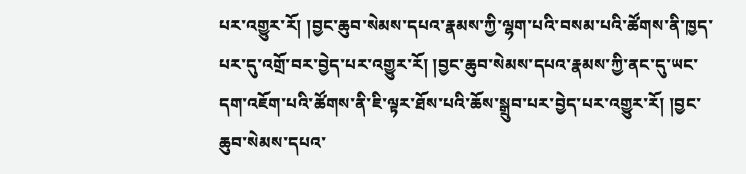པར་འགྱུར་རོ། །བྱང་ཆུབ་སེམས་དཔའ་རྣམས་ཀྱི་ལྷག་པའི་བསམ་པའི་ཚོགས་ནི་ཁྱད་པར་དུ་འགྲོ་བར་བྱེད་པར་འགྱུར་རོ། །བྱང་ཆུབ་སེམས་དཔའ་རྣམས་ཀྱི་ནང་དུ་ཡང་དག་འཇོག་པའི་ཚོགས་ནི་ཇི་ལྟར་ཐོས་པའི་ཆོས་སྒྲུབ་པར་བྱེད་པར་འགྱུར་རོ། །བྱང་ཆུབ་སེམས་དཔའ་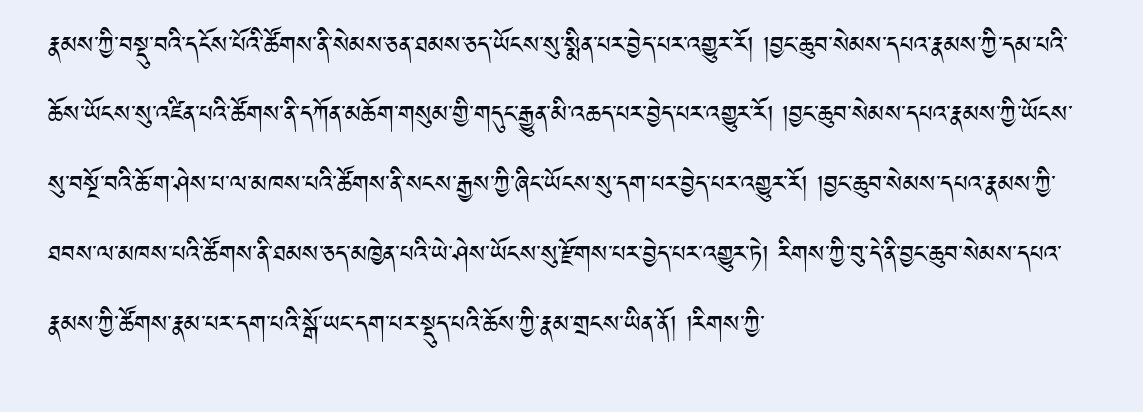རྣམས་ཀྱི་བསྡུ་བའི་དངོས་པོའི་ཚོགས་ནི་སེམས་ཅན་ཐམས་ཅད་ཡོངས་སུ་སྨིན་པར་བྱེད་པར་འགྱུར་རོ། །བྱང་ཆུབ་སེམས་དཔའ་རྣམས་ཀྱི་དམ་པའི་ཆོས་ཡོངས་སུ་འཛིན་པའི་ཚོགས་ནི་དཀོན་མཆོག་གསུམ་གྱི་གདུང་རྒྱུན་མི་འཆད་པར་བྱེད་པར་འགྱུར་རོ། །བྱང་ཆུབ་སེམས་དཔའ་རྣམས་ཀྱི་ཡོངས་སུ་བསྔོ་བའི་ཆོ་ག་ཤེས་པ་ལ་མཁས་པའི་ཚོགས་ནི་སངས་རྒྱས་ཀྱི་ཞིང་ཡོངས་སུ་དག་པར་བྱེད་པར་འགྱུར་རོ། །བྱང་ཆུབ་སེམས་དཔའ་རྣམས་ཀྱི་ཐབས་ལ་མཁས་པའི་ཚོགས་ནི་ཐམས་ཅད་མཁྱེན་པའི་ཡེ་ཤེས་ཡོངས་སུ་རྫོགས་པར་བྱེད་པར་འགྱུར་ཏེ། རིགས་ཀྱི་བུ་དེ་ནི་བྱང་ཆུབ་སེམས་དཔའ་རྣམས་ཀྱི་ཚོགས་རྣམ་པར་དག་པའི་སྒོ་ཡང་དག་པར་སྡུད་པའི་ཆོས་ཀྱི་རྣམ་གྲངས་ཡིན་ནོ། །རིགས་ཀྱི་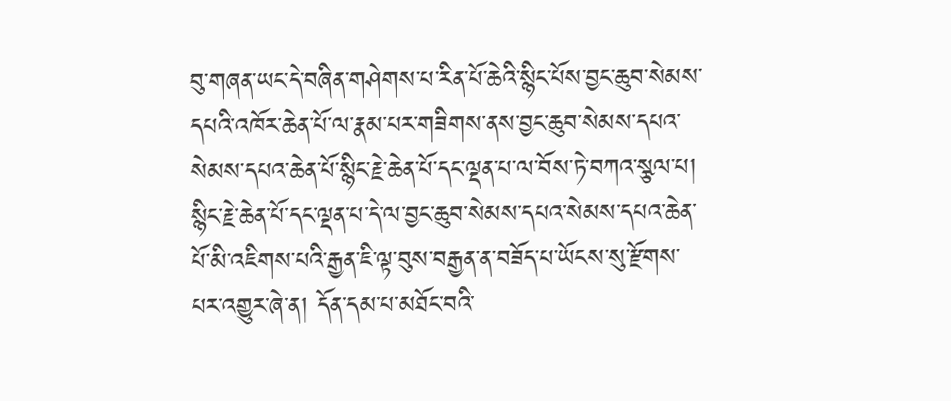བུ་གཞན་ཡང་དེ་བཞིན་གཤེགས་པ་རིན་པོ་ཆེའི་སྙིང་པོས་བྱང་ཆུབ་སེམས་དཔའི་འཁོར་ཆེན་པོ་ལ་རྣམ་པར་གཟིགས་ནས་བྱང་ཆུབ་སེམས་དཔའ་སེམས་དཔའ་ཆེན་པོ་སྙིང་རྗེ་ཆེན་པོ་དང་ལྡན་པ་ལ་བོས་ཏེ་བཀའ་སྩལ་པ། སྙིང་རྗེ་ཆེན་པོ་དང་ལྡན་པ་དེ་ལ་བྱང་ཆུབ་སེམས་དཔའ་སེམས་དཔའ་ཆེན་པོ་མི་འཇིགས་པའི་རྒྱན་ཇི་ལྟ་བུས་བརྒྱན་ན་བཟོད་པ་ཡོངས་སུ་རྫོགས་པར་འགྱུར་ཞེ་ན། དོན་དམ་པ་མཐོང་བའི་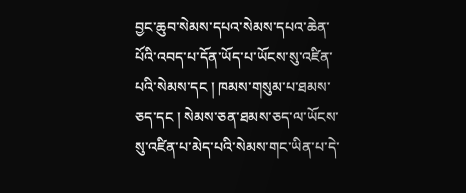བྱང་ཆུབ་སེམས་དཔའ་སེམས་དཔའ་ཆེན་པོའི་འབད་པ་དོན་ཡོད་པ་ཡོངས་སུ་འཛིན་པའི་སེམས་དང ། ཁམས་གསུམ་པ་ཐམས་ཅད་དང ། སེམས་ཅན་ཐམས་ཅད་ལ་ཡོངས་སུ་འཛིན་པ་མེད་པའི་སེམས་གང་ཡིན་པ་དེ་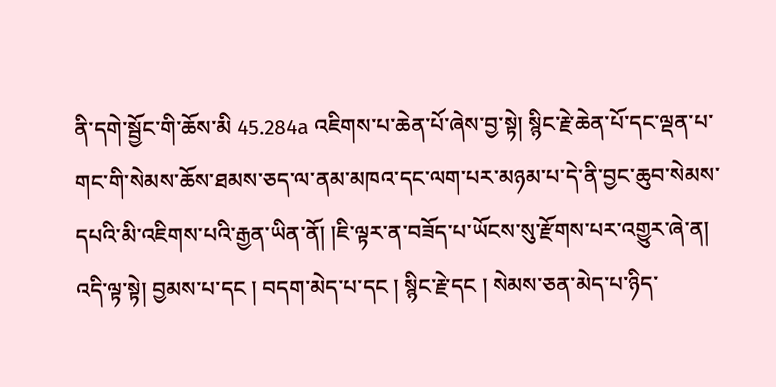ནི་དགེ་སྦྱོང་གི་ཆོས་མི 45.284a འཇིགས་པ་ཆེན་པོ་ཞེས་བྱ་སྟེ། སྙིང་རྗེ་ཆེན་པོ་དང་ལྡན་པ་གང་གི་སེམས་ཆོས་ཐམས་ཅད་ལ་ནམ་མཁའ་དང་ལག་པར་མཉམ་པ་དེ་ནི་བྱང་ཆུབ་སེམས་དཔའི་མི་འཇིགས་པའི་རྒྱན་ཡིན་ནོ། །ཇི་ལྟར་ན་བཟོད་པ་ཡོངས་སུ་རྫོགས་པར་འགྱུར་ཞེ་ན། འདི་ལྟ་སྟེ། བྱམས་པ་དང ། བདག་མེད་པ་དང ། སྙིང་རྗེ་དང ། སེམས་ཅན་མེད་པ་ཉིད་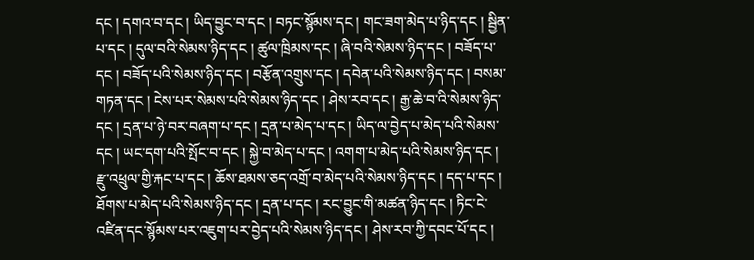དང ། དགའ་བ་དང ། ཡིད་བྱུང་བ་དང ། བཏང་སྙོམས་དང ། གང་ཟག་མེད་པ་ཉིད་དང ། སྦྱིན་པ་དང ། དུལ་བའི་སེམས་ཉིད་དང ། ཚུལ་ཁྲིམས་དང ། ཞི་བའི་སེམས་ཉིད་དང ། བཟོད་པ་དང ། བཟོད་པའི་སེམས་ཉིད་དང ། བརྩོན་འགྲུས་དང ། དབེན་པའི་སེམས་ཉིད་དང ། བསམ་གཏན་དང ། ངེས་པར་སེམས་པའི་སེམས་ཉིད་དང ། ཤེས་རབ་དང ། རྒྱ་ཆེ་བ་འི་སེམས་ཉིད་དང ། དྲན་པ་ཉེ་བར་བཞག་པ་དང ། དྲན་པ་མེད་པ་དང ། ཡིད་ལ་བྱེད་པ་མེད་པའི་སེམས་དང ། ཡང་དག་པའི་སྤོང་བ་དང ། སྐྱེ་བ་མེད་པ་དང ། འགག་པ་མེད་པའི་སེམས་ཉིད་དང ། རྫུ་འཕྲུལ་གྱི་རྐང་པ་དང ། ཆོས་ཐམས་ཅད་འགྲོ་བ་མེད་པའི་སེམས་ཉིད་དང ། དད་པ་དང ། ཐོགས་པ་མེད་པའི་སེམས་ཉིད་དང ། དྲན་པ་དང ། རང་བྱུང་གི་མཚན་ཉིད་དང ། ཏིང་ངེ་འཛིན་དང་སྙོམས་པར་འཇུག་པར་བྱེད་པའི་སེམས་ཉིད་དང ། ཤེས་རབ་ཀྱི་དབང་པོ་དང །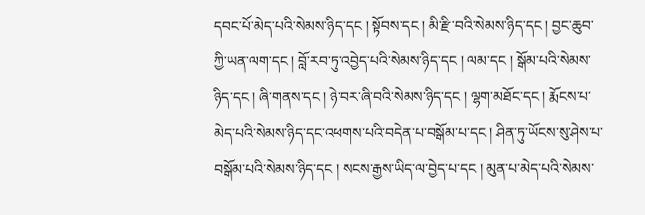དབང་པོ་མེད་པའི་སེམས་ཉིད་དང ། སྟོབས་དང ། མི་རྫི་བའི་སེམས་ཉིད་དང ། བྱང་ཆུབ་ཀྱི་ཡན་ལག་དང ། བློ་རབ་ཏུ་འབྱེད་པའི་སེམས་ཉིད་དང ། ལམ་དང ། སྒོམ་པའི་སེམས་ཉིད་དང ། ཞི་གནས་དང ། ཉེ་བར་ཞི་བའི་སེམས་ཉིད་དང ། ལྷག་མཐོང་དང ། རྨོངས་པ་མེད་པའི་སེམས་ཉིད་དང་འཕགས་པའི་བདེན་པ་བསྒོམ་པ་དང ། ཤིན་ཏུ་ཡོངས་སུ་ཤེས་པ་བསྒོམ་པའི་སེམས་ཉིད་དང ། སངས་རྒྱས་ཡིད་ལ་བྱེད་པ་དང ། མུན་པ་མེད་པའི་སེམས་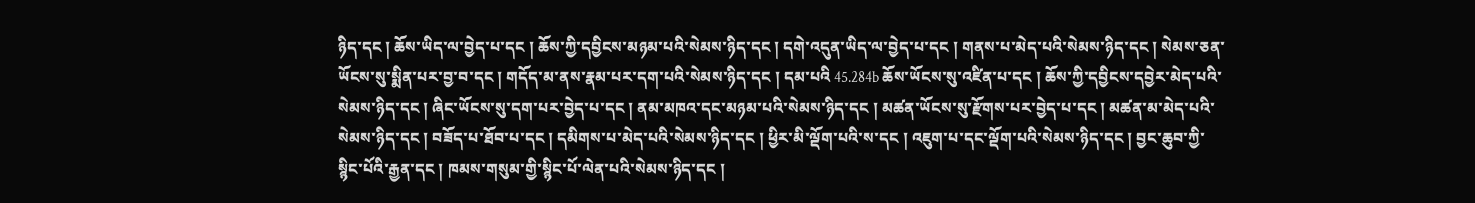ཉིད་དང ། ཆོས་ཡིད་ལ་བྱེད་པ་དང ། ཆོས་ཀྱི་དབྱིངས་མཉམ་པའི་སེམས་ཉིད་དང ། དགེ་འདུན་ཡིད་ལ་བྱེད་པ་དང ། གནས་པ་མེད་པའི་སེམས་ཉིད་དང ། སེམས་ཅན་ཡོངས་སུ་སྨིན་པར་བྱ་བ་དང ། གདོད་མ་ནས་རྣམ་པར་དག་པའི་སེམས་ཉིད་དང ། དམ་པའི 45.284b ཆོས་ཡོངས་སུ་འཛིན་པ་དང ། ཆོས་ཀྱི་དབྱིངས་དབྱེར་མེད་པའི་སེམས་ཉིད་དང ། ཞིང་ཡོངས་སུ་དག་པར་བྱེད་པ་དང ། ནམ་མཁའ་དང་མཉམ་པའི་སེམས་ཉིད་དང ། མཚན་ཡོངས་སུ་རྫོགས་པར་བྱེད་པ་དང ། མཚན་མ་མེད་པའི་སེམས་ཉིད་དང ། བཟོད་པ་ཐོབ་པ་དང ། དམིགས་པ་མེད་པའི་སེམས་ཉིད་དང ། ཕྱིར་མི་ལྡོག་པའི་ས་དང ། འཇུག་པ་དང་ལྡོག་པའི་སེམས་ཉིད་དང ། བྱང་ཆུབ་ཀྱི་སྙིང་པོའི་རྒྱན་དང ། ཁམས་གསུམ་གྱི་སྙིང་པོ་ལེན་པའི་སེམས་ཉིད་དང །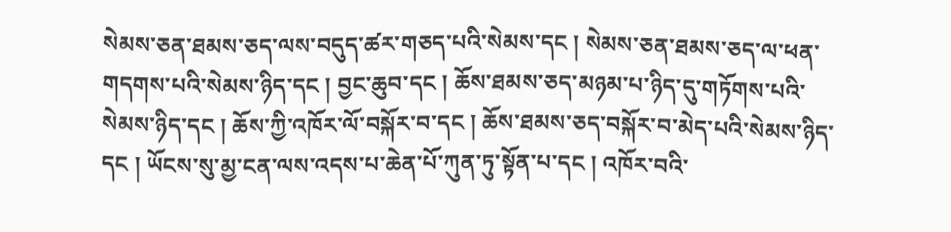སེམས་ཅན་ཐམས་ཅད་ལས་བདུད་ཚར་གཅད་པའི་སེམས་དང ། སེམས་ཅན་ཐམས་ཅད་ལ་ཕན་གདགས་པའི་སེམས་ཉིད་དང ། བྱང་ཆུབ་དང ། ཆོས་ཐམས་ཅད་མཉམ་པ་ཉིད་དུ་གཏོགས་པའི་སེམས་ཉིད་དང ། ཆོས་ཀྱི་འཁོར་ལོ་བསྐོར་བ་དང ། ཆོས་ཐམས་ཅད་བསྐོར་བ་མེད་པའི་སེམས་ཉིད་དང ། ཡོངས་སུ་མྱ་ངན་ལས་འདས་པ་ཆེན་པོ་ཀུན་ཏུ་སྟོན་པ་དང ། འཁོར་བའི་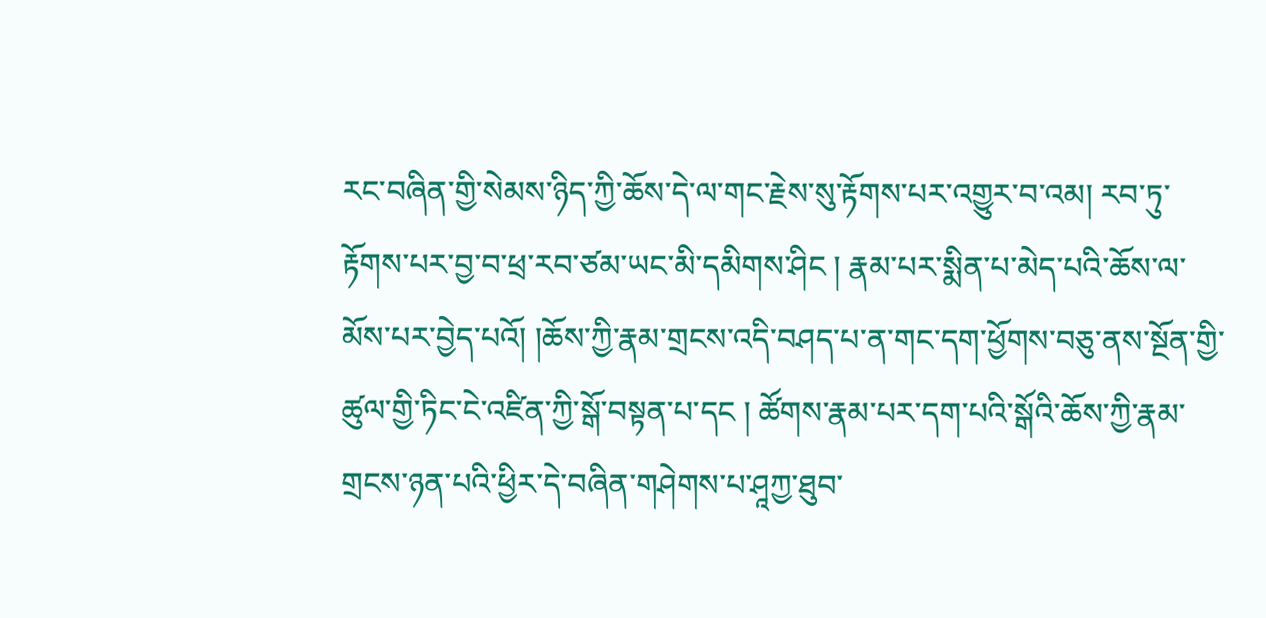རང་བཞིན་གྱི་སེམས་ཉིད་ཀྱི་ཆོས་དེ་ལ་གང་རྗེས་སུ་རྟོགས་པར་འགྱུར་བ་འམ། རབ་ཏུ་རྟོགས་པར་བྱ་བ་ཕྲ་རབ་ཙམ་ཡང་མི་དམིགས་ཤིང ། རྣམ་པར་སྨིན་པ་མེད་པའི་ཆོས་ལ་མོས་པར་བྱེད་པའོ། །ཆོས་ཀྱི་རྣམ་གྲངས་འདི་བཤད་པ་ན་གང་དག་ཕྱོགས་བཅུ་ནས་སྔོན་གྱི་ཚུལ་གྱི་ཏིང་ངེ་འཛིན་ཀྱི་སྒོ་བསྟན་པ་དང ། ཚོགས་རྣམ་པར་དག་པའི་སྒོའི་ཆོས་ཀྱི་རྣམ་གྲངས་ཉན་པའི་ཕྱིར་དེ་བཞིན་གཤེགས་པ་ཤཱཀྱ་ཐུབ་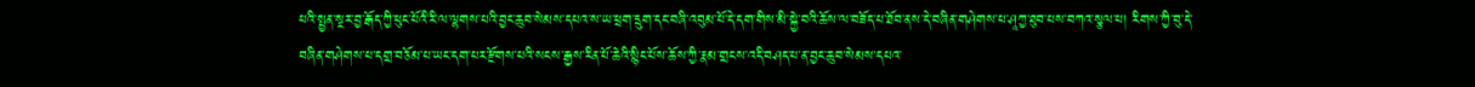པའི་སྤྱན་སྔར་བྱ་རྒོད་ཀྱི་ཕུང་པོའི་རི་ལ་ལྷགས་པའི་བྱང་ཆུབ་སེམས་དཔའ་ས་ཡ་ཕྲག་དྲུག་དང་བཞི་འབུམ་པོ་དེ་དག་གིས་མི་སྐྱེ་བའི་ཆོས་ལ་བཟོད་པ་ཐོབ་ནས་དེ་བཞིན་གཤེགས་པ་ཤཱཀྱ་ཐུབ་པས་བཀའ་སྩལ་པ། རིགས་ཀྱི་བུ་དེ་བཞིན་གཤེགས་པ་དགྲ་བཅོམ་པ་ཡང་དག་པར་རྫོགས་པའི་སངས་རྒྱས་རིན་པོ་ཆེའི་སྙིང་པོས་ཆོས་ཀྱི་རྣམ་གྲངས་འདི་བཤད་པ་ན་བྱང་ཆུབ་སེམས་དཔའ་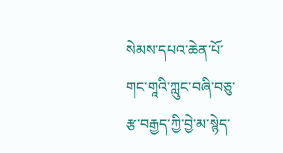སེམས་དཔའ་ཆེན་པོ་གང་གཱའི་ཀླུང་བཞི་བཅུ་རྩ་བརྒྱད་ཀྱི་བྱེ་མ་སྙེད་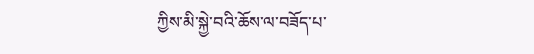ཀྱིས་མི་སྐྱེ་བའི་ཆོས་ལ་བཟོད་པ་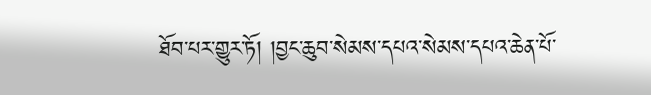ཐོབ་པར་གྱུར་ཏོ། །བྱང་ཆུབ་སེམས་དཔའ་སེམས་དཔའ་ཆེན་པོ་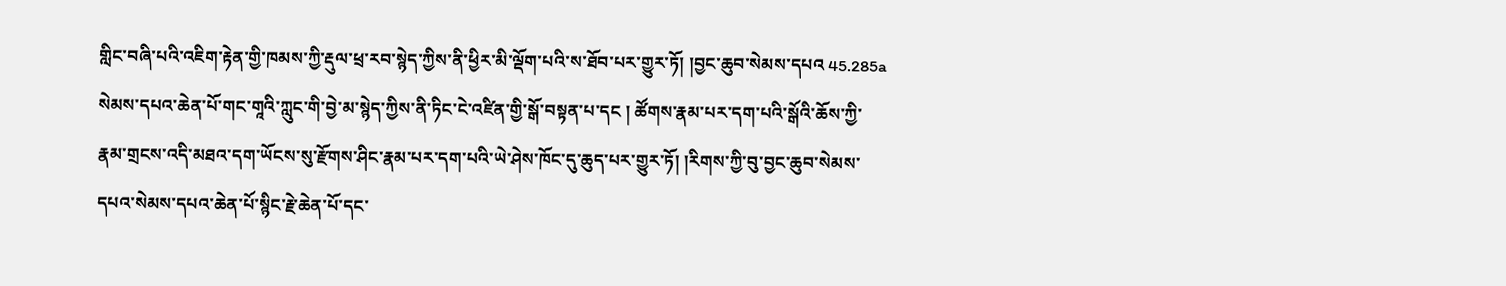གླིང་བཞི་པའི་འཇིག་རྟེན་གྱི་ཁམས་ཀྱི་རྡུལ་ཕྲ་རབ་སྙེད་ཀྱིས་ནི་ཕྱིར་མི་ལྡོག་པའི་ས་ཐོབ་པར་གྱུར་ཏོ། །བྱང་ཆུབ་སེམས་དཔའ 45.285a སེམས་དཔའ་ཆེན་པོ་གང་གཱའི་ཀླུང་གི་བྱེ་མ་སྙེད་ཀྱིས་ནི་ཏིང་ངེ་འཛིན་གྱི་སྒོ་བསྟན་པ་དང ། ཚོགས་རྣམ་པར་དག་པའི་སྒོའི་ཆོས་ཀྱི་རྣམ་གྲངས་འདི་མཐའ་དག་ཡོངས་སུ་རྫོགས་ཤིང་རྣམ་པར་དག་པའི་ཡེ་ཤེས་ཁོང་དུ་ཆུད་པར་གྱུར་ཏོ། །རིགས་ཀྱི་བུ་བྱང་ཆུབ་སེམས་དཔའ་སེམས་དཔའ་ཆེན་པོ་སྙིང་རྗེ་ཆེན་པོ་དང་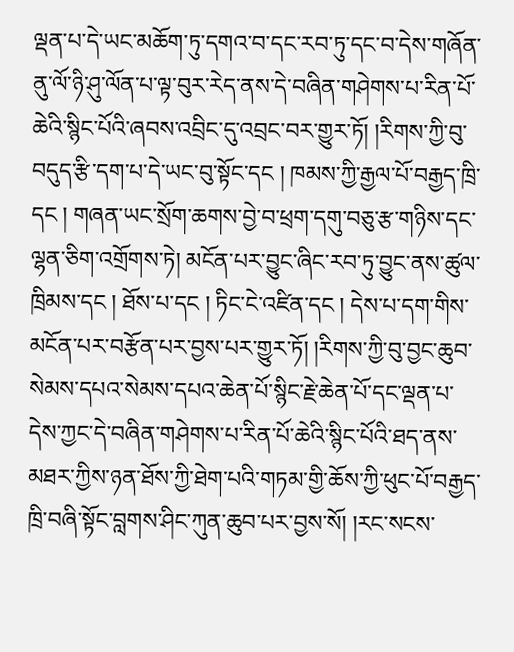ལྡན་པ་དེ་ཡང་མཆོག་ཏུ་དགའ་བ་དང་རབ་ཏུ་དང་བ་དེས་གཞོན་ནུ་ལོ་ཉི་ཤུ་ལོན་པ་ལྟ་བུར་རེད་ནས་དེ་བཞིན་གཤེགས་པ་རིན་པོ་ཆེའི་སྙིང་པོའི་ཞབས་འབྲིང་དུ་འབྲང་བར་གྱུར་ཏོ། །རིགས་ཀྱི་བུ་བདུད་རྩི་དག་པ་དེ་ཡང་བུ་སྟོང་དང ། ཁམས་ཀྱི་རྒྱལ་པོ་བརྒྱད་ཁྲི་དང ། གཞན་ཡང་སྲོག་ཆགས་བྱེ་བ་ཕྲག་དགུ་བཅུ་རྩ་གཉིས་དང་ལྷན་ཅིག་འགྲོགས་ཏེ། མངོན་པར་བྱུང་ཞིང་རབ་ཏུ་བྱུང་ནས་ཚུལ་ཁྲིམས་དང ། ཐོས་པ་དང ། ཏིང་ངེ་འཛིན་དང ། དེས་པ་དག་གིས་མངོན་པར་བརྩོན་པར་བྱས་པར་གྱུར་ཏོ། །རིགས་ཀྱི་བུ་བྱང་ཆུབ་སེམས་དཔའ་སེམས་དཔའ་ཆེན་པོ་སྙིང་རྗེ་ཆེན་པོ་དང་ལྡན་པ་དེས་ཀྱང་དེ་བཞིན་གཤེགས་པ་རིན་པོ་ཆེའི་སྙིང་པོའི་ཐད་ནས་མཐར་ཀྱིས་ཉན་ཐོས་ཀྱི་ཐེག་པའི་གཏམ་གྱི་ཆོས་ཀྱི་ཕུང་པོ་བརྒྱད་ཁྲི་བཞི་སྟོང་བླགས་ཤིང་ཀུན་ཆུབ་པར་བྱས་སོ། །རང་སངས་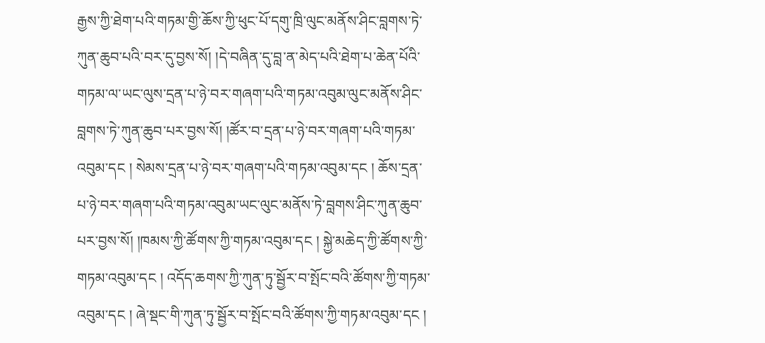རྒྱས་ཀྱི་ཐེག་པའི་གཏམ་གྱི་ཆོས་ཀྱི་ཕུང་པོ་དགུ་ཁྲི་ལུང་མནོས་ཤིང་བླགས་ཏེ་ཀུན་ཆུབ་པའི་བར་དུ་བྱས་སོ། །དེ་བཞིན་དུ་བླ་ན་མེད་པའི་ཐེག་པ་ཆེན་པོའི་གཏམ་ལ་ཡང་ལུས་དྲན་པ་ཉེ་བར་གཞག་པའི་གཏམ་འབུམ་ལུང་མནོས་ཤིང་བླགས་ཏེ་ཀུན་ཆུབ་པར་བྱས་སོ། །ཚོར་བ་དྲན་པ་ཉེ་བར་གཞག་པའི་གཏམ་འབུམ་དང ། སེམས་དྲན་པ་ཉེ་བར་གཞག་པའི་གཏམ་འབུམ་དང ། ཆོས་དྲན་པ་ཉེ་བར་གཞག་པའི་གཏམ་འབུམ་ཡང་ལུང་མནོས་ཏེ་བླགས་ཤིང་ཀུན་ཆུབ་པར་བྱས་སོ། །ཁམས་ཀྱི་ཚོགས་ཀྱི་གཏམ་འབུམ་དང ། སྐྱེ་མཆེད་ཀྱི་ཚོགས་ཀྱི་གཏམ་འབུམ་དང ། འདོད་ཆགས་ཀྱི་ཀུན་ཏུ་སྦྱོར་བ་སྤོང་བའི་ཚོགས་ཀྱི་གཏམ་འབུམ་དང ། ཞེ་སྡང་གི་ཀུན་ཏུ་སྦྱོར་བ་སྤོང་བའི་ཚོགས་ཀྱི་གཏམ་འབུམ་དང །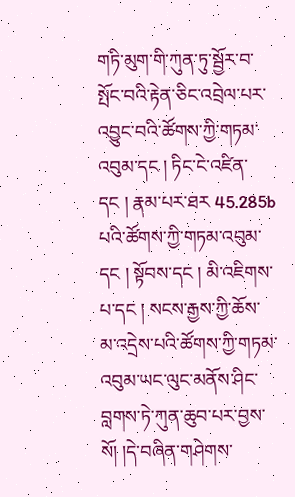གཏི་མུག་གི་ཀུན་ཏུ་སྦྱོར་བ་སྤོང་བའི་རྟེན་ཅིང་འབྲེལ་པར་འབྱུང་བའི་ཚོགས་ཀྱི་གཏམ་འབུམ་དང ། ཏིང་ངེ་འཛིན་དང ། རྣམ་པར་ཐར 45.285b པའི་ཚོགས་ཀྱི་གཏམ་འབུམ་དང ། སྟོབས་དང ། མི་འཇིགས་པ་དང ། སངས་རྒྱས་ཀྱི་ཆོས་མ་འདྲེས་པའི་ཚོགས་ཀྱི་གཏམ་འབུམ་ཡང་ལུང་མནོས་ཤིང་བླགས་ཏེ་ཀུན་ཆུབ་པར་བྱས་སོ། །དེ་བཞིན་གཤེགས་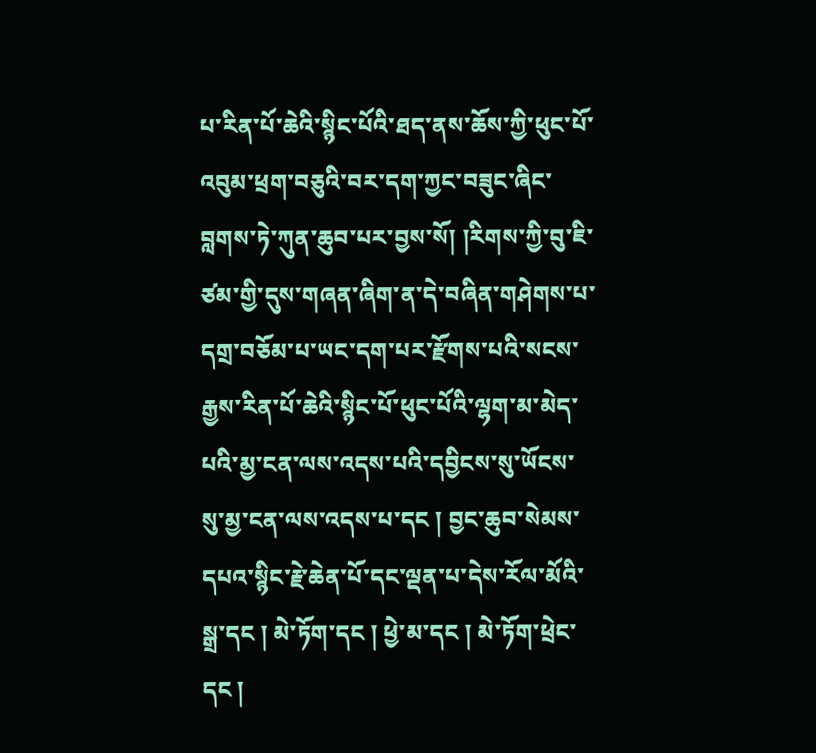པ་རིན་པོ་ཆེའི་སྙིང་པོའི་ཐད་ནས་ཆོས་ཀྱི་ཕུང་པོ་འབུམ་ཕྲག་བཅུའི་བར་དག་ཀྱང་བཟུང་ཞིང་བླགས་ཏེ་ཀུན་ཆུབ་པར་བྱས་སོ། །རིགས་ཀྱི་བུ་ཇི་ཙམ་གྱི་དུས་གཞན་ཞིག་ན་དེ་བཞིན་གཤེགས་པ་དགྲ་བཅོམ་པ་ཡང་དག་པར་རྫོགས་པའི་སངས་རྒྱས་རིན་པོ་ཆེའི་སྙིང་པོ་ཕུང་པོའི་ལྷག་མ་མེད་པའི་མྱ་ངན་ལས་འདས་པའི་དབྱིངས་སུ་ཡོངས་སུ་མྱ་ངན་ལས་འདས་པ་དང ། བྱང་ཆུབ་སེམས་དཔའ་སྙིང་རྗེ་ཆེན་པོ་དང་ལྡན་པ་དེས་རོལ་མོའི་སྒྲ་དང ། མེ་ཏོག་དང ། ཕྱེ་མ་དང ། མེ་ཏོག་ཕྲེང་དང །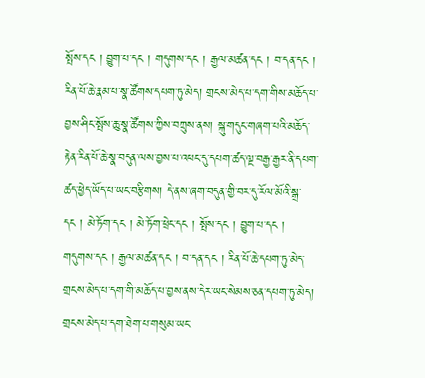སྤོས་དང ། བྱུག་པ་དང ། གདུགས་དང ། རྒྱལ་མཚན་དང ། བ་དན་དང ། རིན་པོ་ཆེ་རྣམ་པ་སྣ་ཚོགས་དཔག་ཏུ་མེད། གྲངས་མེད་པ་དག་གིས་མཆོད་པ་བྱས་ཤིང་སྤོས་ཆུ་སྣ་ཚོགས་ཀྱིས་བཀྲུས་ནས། སྐུ་གདུང་གཞག་པའི་མཆོད་རྟེན་རིན་པོ་ཆེ་སྣ་བདུན་ལས་བྱས་པ་འཕང་དུ་དཔག་ཚད་ལྔ་བརྒྱ་རྒྱར་ནི་དཔག་ཚད་ཕྱེད་ཡོད་པ་ཡང་བརྩིགས། དེ་ནས་ཞག་བདུན་གྱི་བར་དུ་རོལ་མོའི་སྒྲ་དང ། མེ་ཏོག་དང ། མེ་ཏོག་ཕྲེང་དང ། སྤོས་དང ། བྱུག་པ་དང ། གདུགས་དང ། རྒྱལ་མཚན་དང ། བ་དན་དང ། རིན་པོ་ཆེ་དཔག་ཏུ་མེད་གྲངས་མེད་པ་དག་གི་མཆོད་པ་བྱས་ནས་དེར་ཡང་སེམས་ཅན་དཔག་ཏུ་མེད། གྲངས་མེད་པ་དག་ཐེག་པ་གསུམ་ཡང་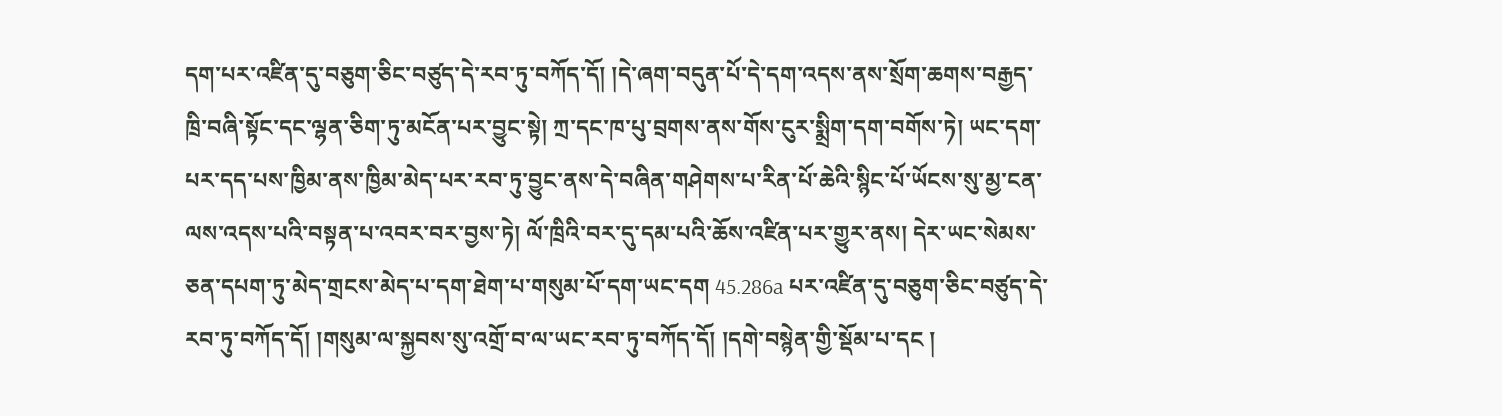དག་པར་འཛིན་དུ་བཅུག་ཅིང་བཙུད་དེ་རབ་ཏུ་བཀོད་དོ། །དེ་ཞག་བདུན་པོ་དེ་དག་འདས་ནས་སྲོག་ཆགས་བརྒྱད་ཁྲི་བཞི་སྟོང་དང་ལྷན་ཅིག་ཏུ་མངོན་པར་བྱུང་སྟེ། ཀྲ་དང་ཁ་པུ་བྲགས་ནས་གོས་ངུར་སྨྲིག་དག་བགོས་ཏེ། ཡང་དག་པར་དད་པས་ཁྱིམ་ནས་ཁྱིམ་མེད་པར་རབ་ཏུ་བྱུང་ནས་དེ་བཞིན་གཤེགས་པ་རིན་པོ་ཆེའི་སྙིང་པོ་ཡོངས་སུ་མྱ་ངན་ལས་འདས་པའི་བསྟན་པ་འབར་བར་བྱས་ཏེ། ལོ་ཁྲིའི་བར་དུ་དམ་པའི་ཆོས་འཛིན་པར་གྱུར་ནས། དེར་ཡང་སེམས་ཅན་དཔག་ཏུ་མེད་གྲངས་མེད་པ་དག་ཐེག་པ་གསུམ་པོ་དག་ཡང་དག 45.286a པར་འཛིན་དུ་བཅུག་ཅིང་བཙུད་དེ་རབ་ཏུ་བཀོད་དོ། །གསུམ་ལ་སྐྱབས་སུ་འགྲོ་བ་ལ་ཡང་རབ་ཏུ་བཀོད་དོ། །དགེ་བསྙེན་གྱི་སྡོམ་པ་དང །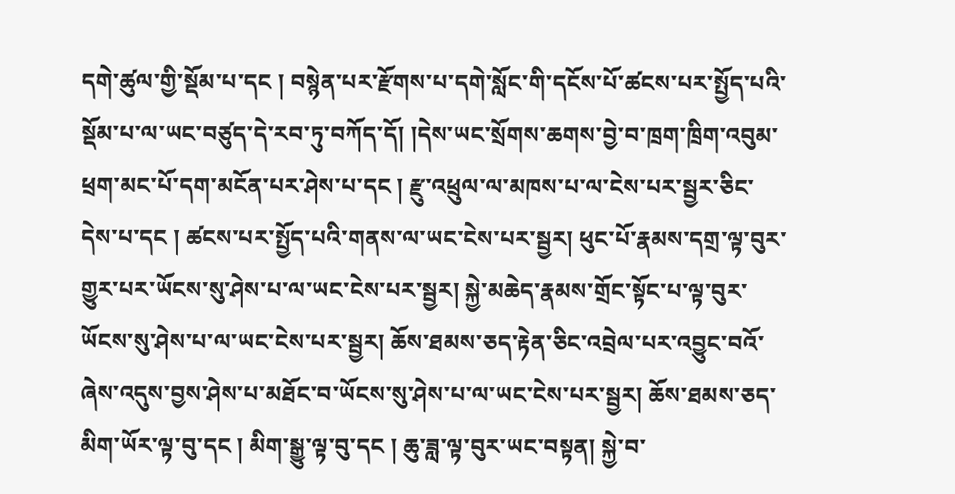དགེ་ཚུལ་གྱི་སྡོམ་པ་དང ། བསྙེན་པར་རྫོགས་པ་དགེ་སློང་གི་དངོས་པོ་ཚངས་པར་སྤྱོད་པའི་སྡོམ་པ་ལ་ཡང་བཙུད་དེ་རབ་ཏུ་བཀོད་དོ། །དེས་ཡང་སྲོགས་ཆགས་བྱེ་བ་ཁྲག་ཁྲིག་འབུམ་ཕྲག་མང་པོ་དག་མངོན་པར་ཤེས་པ་དང ། རྫུ་འཕྲུལ་ལ་མཁས་པ་ལ་ངེས་པར་སྦྱར་ཅིང་དེས་པ་དང ། ཚངས་པར་སྤྱོད་པའི་གནས་ལ་ཡང་ངེས་པར་སྦྱར། ཕུང་པོ་རྣམས་དགྲ་ལྟ་བུར་གྱུར་པར་ཡོངས་སུ་ཤེས་པ་ལ་ཡང་ངེས་པར་སྦྱར། སྐྱེ་མཆེད་རྣམས་གྲོང་སྟོང་པ་ལྟ་བུར་ཡོངས་སུ་ཤེས་པ་ལ་ཡང་ངེས་པར་སྦྱར། ཆོས་ཐམས་ཅད་རྟེན་ཅིང་འབྲེལ་པར་འབྱུང་བའོ་ཞེས་འདུས་བྱས་ཤེས་པ་མཐོང་བ་ཡོངས་སུ་ཤེས་པ་ལ་ཡང་ངེས་པར་སྦྱར། ཆོས་ཐམས་ཅད་མིག་ཡོར་ལྟ་བུ་དང ། མིག་སྒྱུ་ལྟ་བུ་དང ། ཆུ་ཟླ་ལྟ་བུར་ཡང་བསྟན། སྐྱེ་བ་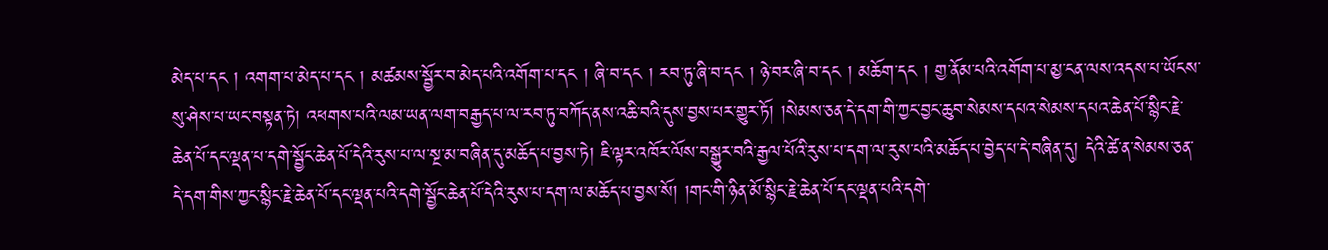མེད་པ་དང ། འགག་པ་མེད་པ་དང ། མཚམས་སྦྱོར་བ་མེད་པའི་འགོག་པ་དང ། ཞི་བ་དང ། རབ་ཏུ་ཞི་བ་དང ། ཉེ་བར་ཞི་བ་དང ། མཆོག་དང ། གྱ་ནོམ་པའི་འགོག་པ་མྱ་ངན་ལས་འདས་པ་ཡོངས་སུ་ཤེས་པ་ཡང་བསྟན་ཏེ། འཕགས་པའི་ལམ་ཡན་ལག་བརྒྱད་པ་ལ་རབ་ཏུ་བཀོད་ནས་འཆི་བའི་དུས་བྱས་པར་གྱུར་ཏོ། །སེམས་ཅན་དེ་དག་གི་ཀྱང་བྱང་ཆུབ་སེམས་དཔའ་སེམས་དཔའ་ཆེན་པོ་སྙིང་རྗེ་ཆེན་པོ་དང་ལྡན་པ་དགེ་སྦྱོང་ཆེན་པོ་དེའི་རུས་པ་ལ་སྔ་མ་བཞིན་དུ་མཆོད་པ་བྱས་ཏེ། ཇི་ལྟར་འཁོར་ལོས་བསྒྱུར་བའི་རྒྱལ་པོའི་རུས་པ་དག་ལ་རུས་པའི་མཆོད་པ་བྱེད་པ་དེ་བཞིན་དུ། དེའི་ཚེ་ན་སེམས་ཅན་དེ་དག་གིས་ཀྱང་སྙིང་རྗེ་ཆེན་པོ་དང་ལྡན་པའི་དགེ་སྦྱོང་ཆེན་པོ་དེའི་རུས་པ་དག་ལ་མཆོད་པ་བྱས་སོ། །གང་གི་ཉིན་མོ་སྙིང་རྗེ་ཆེན་པོ་དང་ལྡན་པའི་དགེ་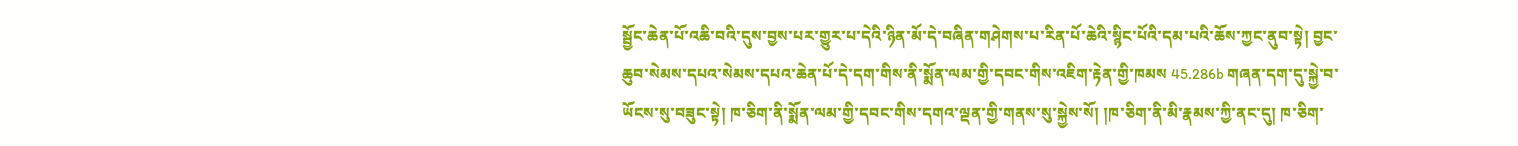སྦྱོང་ཆེན་པོ་འཆི་བའི་དུས་བྱས་པར་གྱུར་པ་དེའི་ཉིན་མོ་དེ་བཞིན་གཤེགས་པ་རིན་པོ་ཆེའི་སྙིང་པོའི་དམ་པའི་ཆོས་ཀྱང་ནུབ་སྟེ། བྱང་ཆུབ་སེམས་དཔའ་སེམས་དཔའ་ཆེན་པོ་དེ་དག་གིས་ནི་སྨོན་ལམ་གྱི་དབང་གིས་འཇིག་རྟེན་གྱི་ཁམས 45.286b གཞན་དག་དུ་སྐྱེ་བ་ཡོངས་སུ་བཟུང་སྟེ། ཁ་ཅིག་ནི་སྨོན་ལམ་གྱི་དབང་གིས་དགའ་ལྡན་གྱི་གནས་སུ་སྐྱེས་སོ། །ཁ་ཅིག་ནི་མི་རྣམས་ཀྱི་ནང་དུ། ཁ་ཅིག་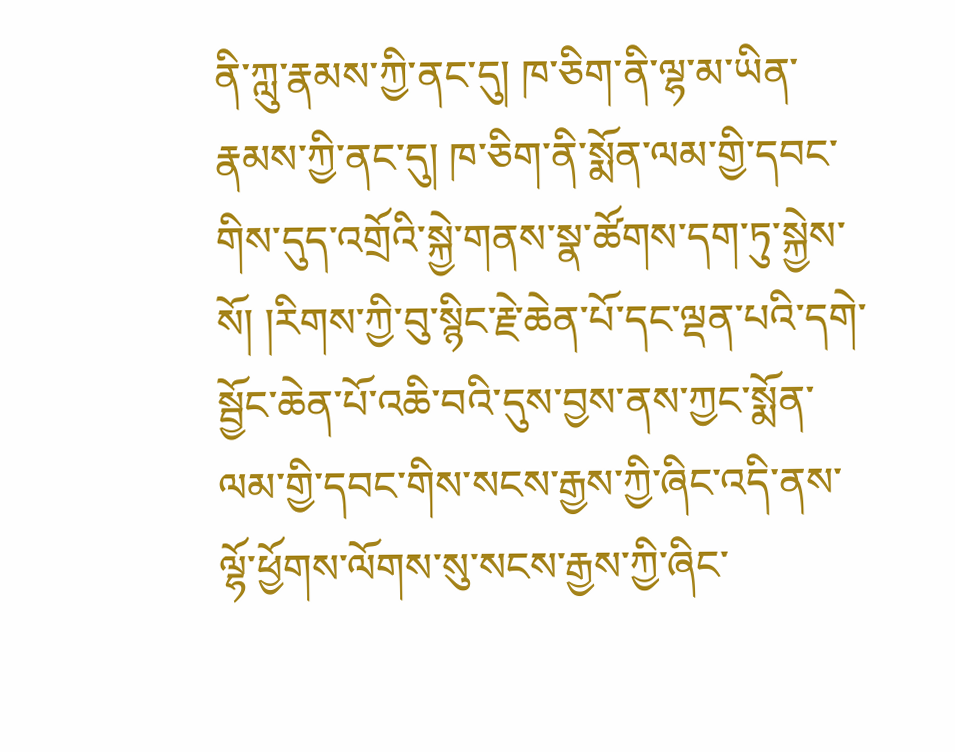ནི་ཀླུ་རྣམས་ཀྱི་ནང་དུ། ཁ་ཅིག་ནི་ལྷ་མ་ཡིན་རྣམས་ཀྱི་ནང་དུ། ཁ་ཅིག་ནི་སྨོན་ལམ་གྱི་དབང་གིས་དུད་འགྲོའི་སྐྱེ་གནས་སྣ་ཚོགས་དག་ཏུ་སྐྱེས་སོ། །རིགས་ཀྱི་བུ་སྙིང་རྗེ་ཆེན་པོ་དང་ལྡན་པའི་དགེ་སྦྱོང་ཆེན་པོ་འཆི་བའི་དུས་བྱས་ནས་ཀྱང་སྨོན་ལམ་གྱི་དབང་གིས་སངས་རྒྱས་ཀྱི་ཞིང་འདི་ནས་ལྷོ་ཕྱོགས་ལོགས་སུ་སངས་རྒྱས་ཀྱི་ཞིང་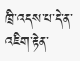ཁྲི་འདས་པ་དེ་ན་འཇིག་རྟེན་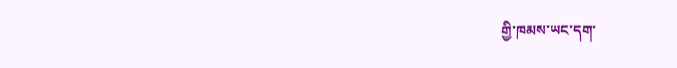གྱི་ཁམས་ཡང་དག་